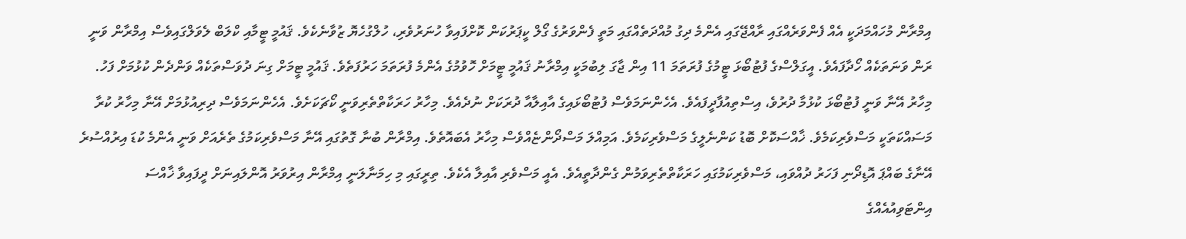އިމްރާން މުހައްމަދަކީ އެއް ފެންވަރެއްގައި ރާއްޖޭގައި އެންމެ ދިގު މުއްދަތެއްގައި މަތީ ފެންވަރުގެ ގޯލް ކީޕަރުކަން ކޮށްފައިވާ ހުނަރުވެރި، ހުލްގުހެޔޮ ޒުވާނެކެވެ. ޤައުމީ ޓީމާއި ކްލަބް ލެވަލްގައިވެސް އިމްރާން ވަނީ ރަން ވަނަތަކެއް ހޯދާފައެވެ. އީގަލްސްގެ ފުޓުބޯޅަ ޓީމުގެ ފުރަތަމަ 11 އިން ޖާގަ ލިބުމަކީ އިމްރާނު ޤައުމީ ޓީމަށް ހޮވުމުގެ އެންމެ ފުރަތަމަ ހަރުފަތެވެ. ޤައުމީ ޓީމަށް ގިނަ ދުވަސްތަކެއް ވަންދެން ކުޅުމަށް ފަހު. މިހާރު އޭނާ ވަނީ ފުޓުބޯޅަ ކުޅުމާ ދުރުވެ، އިސްތިއުފާދީފައެވެ. އެހެންނަމަވެސް ފުޓުބޯޅައިގެ އާއިލާއާ ދުރަކަށް ނުދެއެވެ. މިހާރު ހަރަކާތްތެރިވަނީ ކޯޗަކަށެވެ. އެހެންނަމަވެސް ދިރިއުޅުމަށް އޭނާ މިހާރު ކުރާ މަސައްކަތަކީ މަސްވެރިކަމެވެ. ޚާއްސަކޮށް ބޮޑު ކަންނެލީގެ މަސްވެރިކަމެވެ. އަމިއްލަ މަސްދޯންޏެއްވެސް މިހާރު އެބައޮތެވެ. އިމްރާން ބުނާ ގޮތުގައި އޭނާ މަސްވެރިކަމުގެ ތެރެއަށް ވަނީ އެންމެ ކުޑަ އިރުއްސުރެ އޭނާގެ ބައްޕަ އޮޑިދޯނި ފަހަރު ދުއްވައި، މަސްވެރިކަމުގައި ހަރަކާތްތެރިވަމުން ގެންދާތީއެވެ. އެއީ މަސްވެރި އާއިލާ އެކެވެ. ތިރީގައި މި ހިމަނާލަނީ އިމްރާން އިރުވަރު އޮންލައިނަށް ދީފައިވާ ޚާއްސަ އިންޓަވިއުއެއްގެ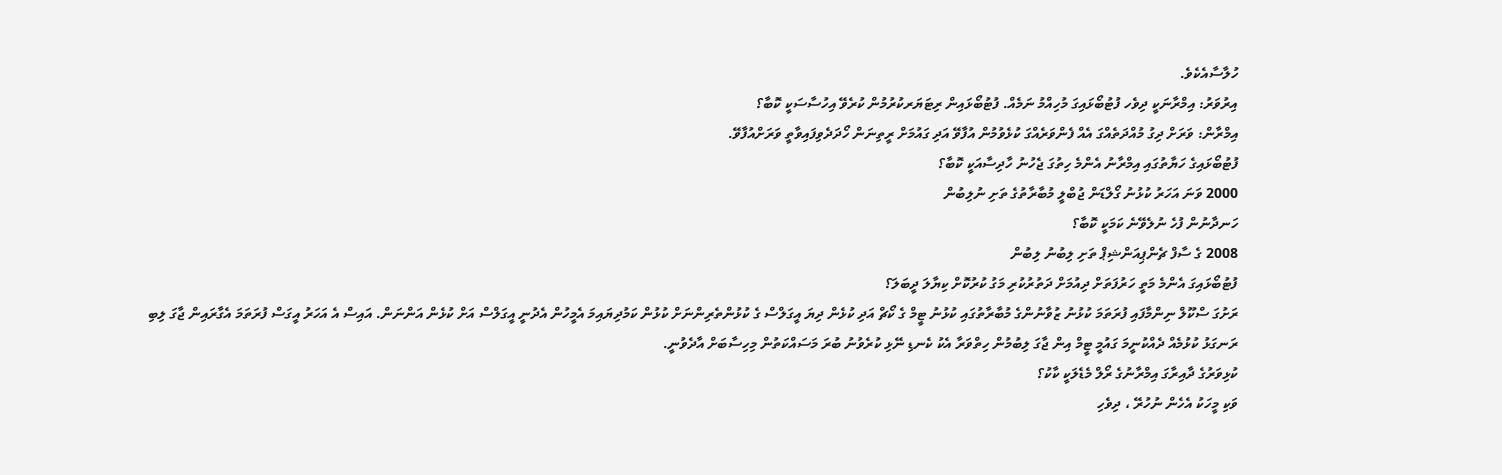ހުލާސާއެކެވެ.
އިރުވަރު: އިމްރާނަކީ ދިވެހ ފުޓުބޯޅައިގަ މުހިއްމު ނަމެއް. ފުޓުބޯޅައިން ރިޓަޔަރކުރުމުން ކުރެވޭ އިހުސާސަކީ ކޮބާ؟
އިމްރާން: ވަރަށް ދިގު މުއްދަތެއްގަ އެއް ފެންވަރެއްގަ ކުޅެވުމުން އުފާވޭ އަދި ގައުމަށް ރީތިނަން ހޯދަދެވިފައިވާތީ ވަރަށްއުފާވޭ.
ފުޓުބޯޅައިގެ ހަޔާތުގައި އިމްރާނު އެންމެ ހިތުގަ ޖެހުނު ހާދިސާއަކީ ކޮބާ؟
2000 ވަނަ އަހަރު ކުޅުނު ގޯލްޑަން ޖުބްލީ މުބާރާތުގެ ތަށި ނުލިބުން
ހަނދާނުން ފުހެ ނުލެވޭނެ ކަމަކީ ކޮބާ؟
2008 ގެ ސާފް ޗެންޕިއަންޝިޕް ތަށި ލިބުނު ލިބުން
ފުޓުބޯޅައިގަ އެންމެ މަތީ ހަރުފަތަށް ދިއުމަށް ދަތުރުކުރި މަގު ކުރުކޮށް ކިޔާލަ ދީބަލަ؟
ރަށުގަ ސްކޫލް ނިންމާފައި ފުރަތަމަ ކުޅުނު ޒުވާނުންގެ މުބާރާތުގައި ކުޅުނު ޓީމް ގެ ކޯޗް އަދި ކުޅެން ދިޔަ އީގަލްސް ގެ ކުޅުންތެރިންނަށް ކުޅުން ކަމުދިޔައިމަ އެމީހުން އެދުނީ އީގަލްސް އަށް ކުޅެން އަންނަން. އައިސް އެ އަހަރު އީގަސް ފުރަތަމަ އެގާރައިން ޖާގަ ލިބި ރަނގަޅު ކުޅުމެއް ދެއްކުނީމަ ގައުމީ ޓީމް އިން ޖާގަ ލިބުމުން ހިތްވަރާ އެކު ކެނޑި ނޭޅި ކުރެވުނު ބުރަ މަސައްކަތުން މިހިސާބަށް އާދެވުނީ.
ކުޅިވަރުގެ ދާއިރާގަ އިމްރާނުގެ ރޯލް މެޑެލަކީ ކާކު؟
ވަކި މީހަކު އެހެން ނުހުރޭ ، ދިވެހި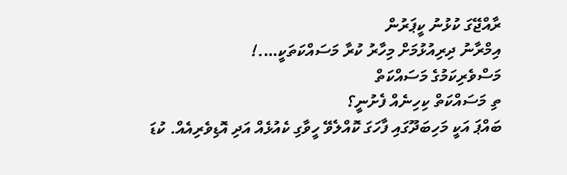ރާއްޖޭގަ ކުޅުނު ކީޕަރުން
އިމްރާނު ދިރިއުޅުމަށް މިހާރު ކުރާ މަސައްކަތަކީ….!
މަސްވެރިކަމުގެ މަސައްކަތް
ތި މަސައްކަތް ކިހިނެއް ފެށުނީ؟
ބައްޕަ އަކީ މަހިބަދޫގައި ފާހަގަ ކޮއްލެވޭ ހީވާގި ކެއުޅެއް އަދި އޮޑިވެރިއެއް. ކުޑަ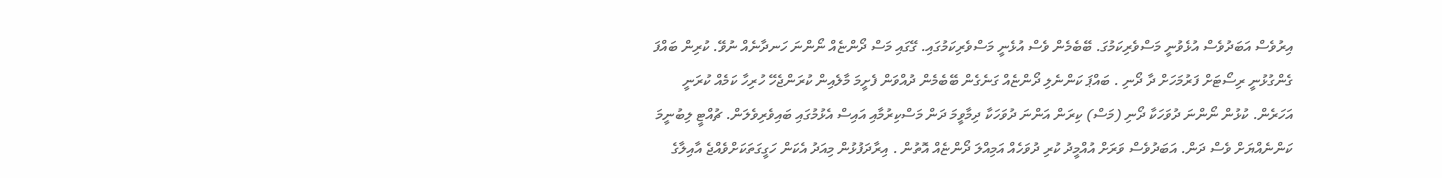އިރުވެސް އަބަދުވެސް އުޅެވުނީ މަސްވެރިކަމުގަ. ބޭބެމެން ވެސް އުޅެނީ މަސްވެރިކަމުގައި. ގޭގައި މަސް ދޯންޏެއް ނޯންނަ ހަނދާނެއް ނުވޭ. ކުރިން ބައްފަ ގެންގުޅުނީ ރިސޯޓަށް ފަރުމަހަށް ދާ ދޯނި . ބައްޕަ ކަންނެލި ދޯންޏެއް ގަނެގެން ބޭބެމެން ދުއްވަން ފެށީމަ މާލެއިން ކުރަންޖެހޭ ހުރިހާ ކަމެއް ކުރަނީ އަހަރެން. ކުޅުން ނޯންނަ ދުވަހަކާ ދޯނި (މަސް) ކިރަން އަންނަ ދުވަހަކާ ދިމާވީމަ ދަން މަސްކިރުމާއި އައިސް އެޅުމުގައި ބައިވެރިވެލަން. ޗުއްޓީ ލިބުނީމަ ކަންނެއްޔަށް ވެސް ދަން. އަބަދުވެސް ވަރަށް އުއްމީދު ކުރި ދުވަހެއް އަމިއްލަ ދޯންޏެއް އޮތުން . އިރާދަފުޅުން މިއަދު އެކަން ހަގީގަތަކަށްވެއްޖެ އާއިލާގެ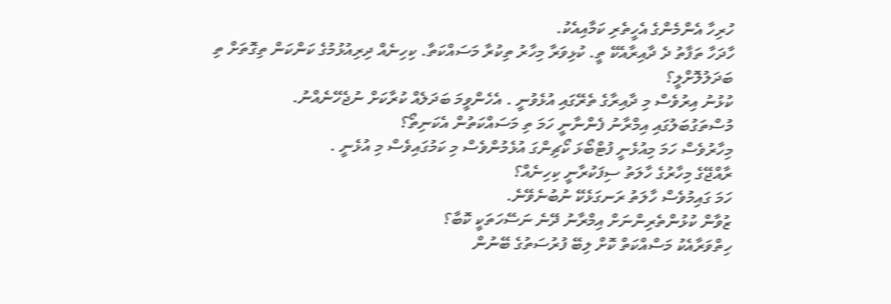ހުރިހާ އެންމެންގެ އެހީތެރި ކަމާއިއެކު.
ހާދަހާ ތަފާތު ދެ ދާއިރާއެކޭ ތީ. ކުޅިވަރާ މިހާރު ތިކުރާ މަސައްކަތާ. ކިހިނެއް ދިރިއުޅުމުގެ ކަންކަން ތިގޮތަށް ތި ބަދަލުލޮށްލީ؟
ކުޅުނު އިރުވެސް މި ދާއިރާގެ ތެރޭގައި އުޅެވުނީ . އެހެންވީމަ ބަދަލެއް ކުރާކަށް ނުޖެހޭނެއްނު.
މުސްތަގުބަލުގައި އިމްރާނު ފެންނާނީ ހަމަ ތި މަސައްކަތުން އެކަނިތޯ؟
މިހާރުވެސް ހަމަ މިއުޅެނީ ފުޓްބޯޅަ ކޯޗިންގަ އުޅެމުންވެސް މި ކަމުގައިވެސް މި އުޅެނީ .
ރާއްޖޭގެ މިހާރުގެ ހާލަތު ސިފަކުރާނީ ކިހިނެއް؟
ހަމަ ގައިމުވެސް ހާލަތު ރަނގަޅެކޭ ނުބުނެވޭނެ.
ޒުވާން ކުޅުންތެރިންނަށް އިމްރާނު ދޭނެ ނަސޭހަތަކީ ކޮބާ؟
ހިތްވަރާއެކު މަސްއްކަތް ކޮށް ލިބޭ ފުރުސަތުގެ ބޭނުން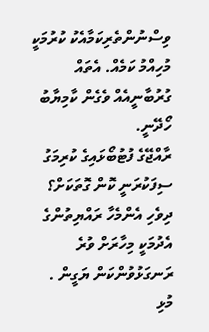ވިސްނުންތެރިކަމާއެކު ކުރުމަކީ މުހިއްމު ކަމެއް. އެތައް ގުރުބާނީއެއް ވެގެން ކާމިޔާބު ހޯދޭނީ.
ރާއްޖޭގެ ފުޓުބޯޅައިގެ ކުރިމަގު ސިފަކުރަނީ ކޮން ގޮތަކަށް؟
ދިވެހި އެންމެހާ ރައްޔިތުންގެ އެދުމަކީ މިހާރަށް ވުރެ ރަނގަޅުވުންކަން ޔަގީން . މުޅި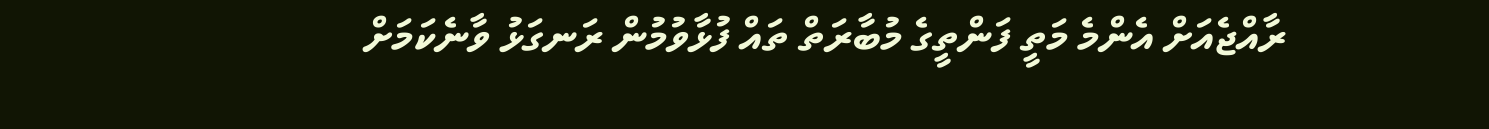ރާއްޖެއަށް އެންމެ މަތީ ފަންތީގެ މުބާރަތް ތައް ފުޅާވުމުން ރަނގަޅު ވާނެކަމަށް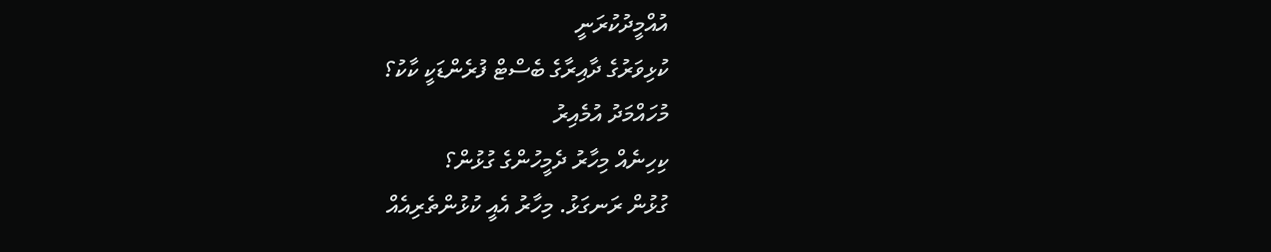އުއްމީދުކުރަނީ
ކުޅިވަރުގެ ދާއިރާގެ ބެސްޓް ފުރެންޑަކީ ކާކު؟
މުހައްމަދު އުމެއިރު
ކިހިނެއް މިހާރު ދެމީހުންގެ ގުޅުން؟
ގުޅުން ރަނގަޅު. މިހާރު އެއީ ކުޅުންތެރިއެއް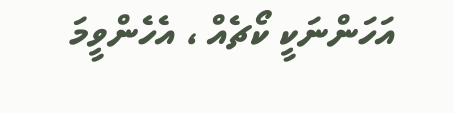އަހަންނަކީ ކޯޗެއް ، އެހެންވީމަ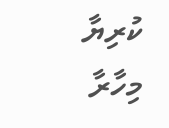ކުރިޔާ މިހާރާ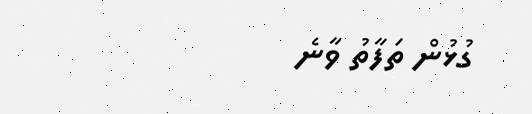ގުޅުން ތަފާތު ވާނެ